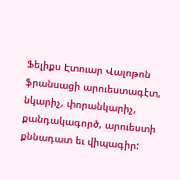Ֆելիքս Էտուար Վալոթոն ֆրանսացի արուեստագէտ, նկարիչ, փորանկարիչ, քանդակագործ, արուեստի քննադատ եւ վիպագիր: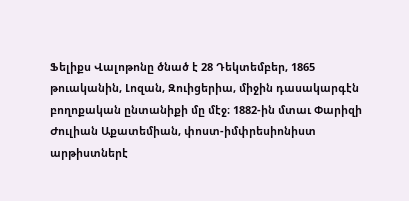Ֆելիքս Վալոթոնը ծնած է 28 Դեկտեմբեր, 1865 թուականին, Լոզան, Զուիցերիա, միջին դասակարգէն բողոքական ընտանիքի մը մէջ։ 1882-ին մտաւ Փարիզի Ժուլիան Աքատեմիան, փոստ-իմփրեսիոնիստ արթիստներէ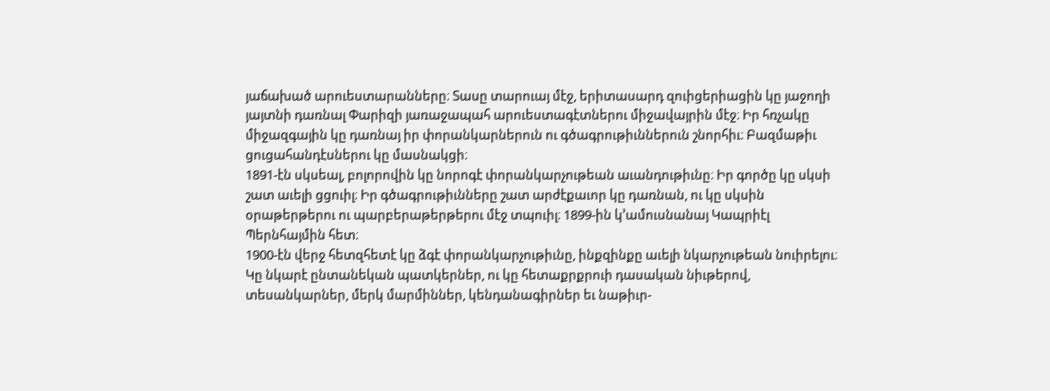յաճախած արուեստարանները։ Տասը տարուայ մէջ, երիտասարդ զուիցերիացին կը յաջողի յայտնի դառնալ Փարիզի յառաջապահ արուեստագէտներու միջավայրին մէջ։ Իր հռչակը միջազգային կը դառնայ իր փորանկարներուն ու գծագրութիւններուն շնորհիւ։ Բազմաթիւ ցուցահանդէսներու կը մասնակցի։
1891-էն սկսեալ, բոլորովին կը նորոգէ փորանկարչութեան աւանդութիւնը։ Իր գործը կը սկսի շատ աւելի ցցուիլ։ Իր գծագրութիւնները շատ արժէքաւոր կը դառնան, ու կը սկսին օրաթերթերու ու պարբերաթերթերու մէջ տպուիլ։ 1899-ին կ’ամուսնանայ Կապրիէլ Պերնհայմին հետ։
1900-էն վերջ հետզհետէ կը ձգէ փորանկարչութիւնը, ինքզինքը աւելի նկարչութեան նուիրելու։ Կը նկարէ ընտանեկան պատկերներ, ու կը հետաքրքրուի դասական նիւթերով, տեսանկարներ, մերկ մարմիններ, կենդանագիրներ եւ նաթիւր-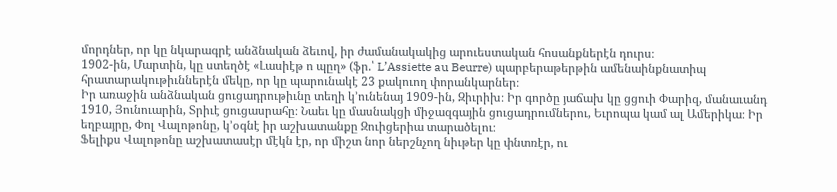մորդներ, որ կը նկարագրէ անձնական ձեւով, իր ժամանակակից արուեստական հոսանքներէն դուրս։
1902-ին, Մարտին, կը ստեղծէ «Լասիէթ ո պըղ» (ֆր.՝ L’Assiette au Beurre) պարբերաթերթին ամենաինքնատիպ հրատարակութիւններէն մեկը, որ կը պարունակէ 23 քակուող փորանկարներ։
Իր առաջին անձնական ցուցադրութիւնը տեղի կ’ունենայ 1909-ին, Զիւրիխ։ Իր գործը յաճախ կը ցցուի Փարիզ, մանաւանդ 1910, Յունուարին, Տրիւէ ցուցասրահը։ Նաեւ կը մասնակցի միջազգային ցուցադրումներու, Եւրոպա կամ ալ Ամերիկա։ Իր եղբայրը, Փոլ Վալոթոնը, կ’օգնէ իր աշխատանքը Զուիցերիա տարածելու։
Ֆելիքս Վալոթոնը աշխատասէր մէկն էր, որ միշտ նոր ներշնչող նիւթեր կը փնտռէր, ու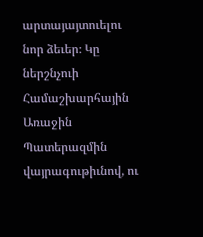արտայայտուելու նոր ձեւեր։ Կը ներշնչուի Համաշխարհային Առաջին Պատերազմին վայրագութիւնով, ու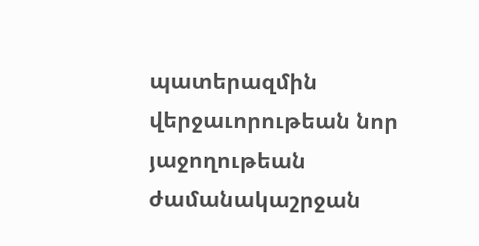պատերազմին վերջաւորութեան նոր յաջողութեան ժամանակաշրջան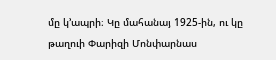մը կ’ապրի։ Կը մահանայ 1925-ին, ու կը թաղուի Փարիզի Մոնփարնաս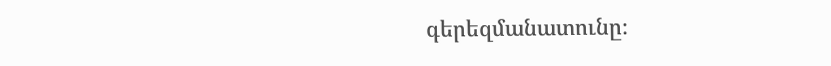գերեզմանատունը։